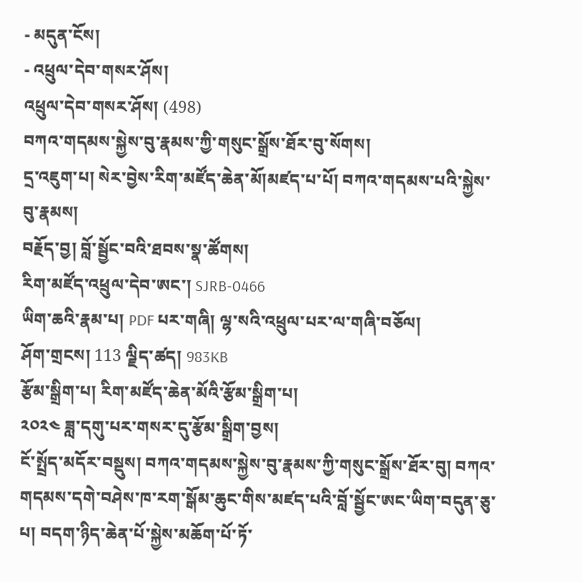- མདུན་ངོས།
- འཕྲུལ་དེབ་གསར་ཤོས།
འཕྲུལ་དེབ་གསར་ཤོས། (498)
བཀའ་གདམས་སྐྱེས་བུ་རྣམས་ཀྱི་གསུང་སྒྲོས་ཐོར་བུ་སོགས།
དྲ་འཇུག་པ། སེར་བྱེས་རིག་མཛོད་ཆེན་མོ།མཛད་པ་པོ། བཀའ་གདམས་པའི་སྐྱེས་བུ་རྣམས།
བརྗོད་བྱ། བློ་སྦྱོང་བའི་ཐབས་སྣ་ཚོགས།
རིག་མཛོད་འཕྲུལ་དེབ་ཨང་། SJRB-0466
ཡིག་ཆའི་རྣམ་པ། PDF པར་གཞི། ལྷ་སའི་འཕྲུལ་པར་ལ་གཞི་བཅོལ།
ཤོག་གྲངས། 113 ལྗིད་ཚད། 983KB
རྩོམ་སྒྲིག་པ། རིག་མཛོད་ཆེན་མོའི་རྩོམ་སྒྲིག་པ།
༢༠༢༤ ཟླ་དགུ་པར་གསར་དུ་རྩོམ་སྒྲིག་བྱས།
ངོ་སྤྲོད་མདོར་བསྡུས། བཀའ་གདམས་སྐྱེས་བུ་རྣམས་ཀྱི་གསུང་སྒྲོས་ཐོར་བུ། བཀའ་གདམས་དགེ་བཤེས་ཁ་རག་སྒོམ་ཆུང་གིས་མཛད་པའི་བློ་སྦྱོང་ཨང་ཡིག་བདུན་ཅུ་པ། བདག་ཉིད་ཆེན་པོ་སྐྱེས་མཆོག་པོ་ཏོ་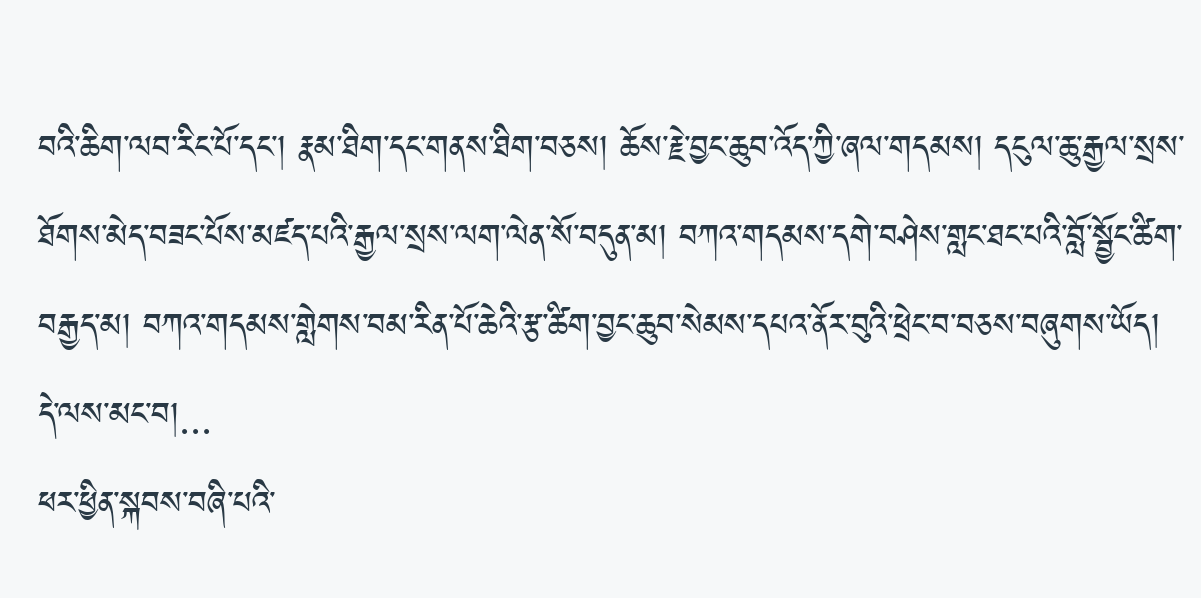བའི་ཆིག་ལབ་རིང་པོ་དང་། རྣམ་ཐིག་དང་གནས་ཐིག་བཅས། ཆོས་རྗེ་བྱང་ཆུབ་འོད་ཀྱི་ཞལ་གདམས། དངུལ་ཆུ་རྒྱལ་སྲས་ཐོགས་མེད་བཟང་པོས་མཛད་པའི་རྒྱལ་སྲས་ལག་ལེན་སོ་བདུན་མ། བཀའ་གདམས་དགེ་བཤེས་གླང་ཐང་པའི་བློ་སྦྱོང་ཚིག་བརྒྱད་མ། བཀའ་གདམས་གླེགས་བམ་རིན་པོ་ཆེའི་རྩ་ཚིག་བྱང་ཆུབ་སེམས་དཔའ་ནོར་བུའི་ཕྲེང་བ་བཅས་བཞུགས་ཡོད།
དེ་ལས་མང་བ།...
ཕར་ཕྱིན་སྐབས་བཞི་པའི་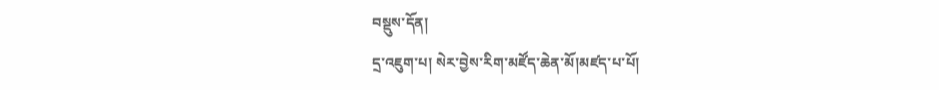བསྡུས་དོན།
དྲ་འཇུག་པ། སེར་བྱེས་རིག་མཛོད་ཆེན་མོ།མཛད་པ་པོ།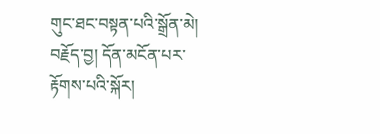གུང་ཐང་བསྟན་པའི་སྒྲོན་མེ།
བརྗོད་བྱ། དོན་མངོན་པར་རྟོགས་པའི་སྐོར།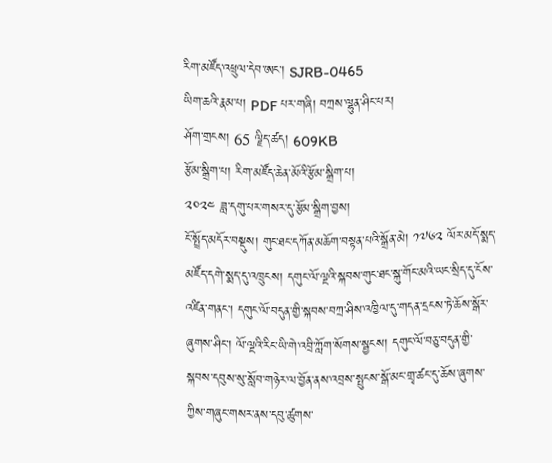རིག་མཛོད་འཕྲུལ་དེབ་ཨང་། SJRB-0465
ཡིག་ཆའི་རྣམ་པ། PDF པར་གཞི། བཀྲས་ལྷུན་ཤིང་པར།
ཤོག་གྲངས། 65 ལྗིད་ཚད། 609KB
རྩོམ་སྒྲིག་པ། རིག་མཛོད་ཆེན་མོའི་རྩོམ་སྒྲིག་པ།
༢༠༢༤ ཟླ་དགུ་པར་གསར་དུ་རྩོམ་སྒྲིག་བྱས།
ངོ་སྤྲོད་མདོར་བསྡུས། གུང་ཐང་དཀོན་མཆོག་བསྟན་པའི་སྒྲོན་མེ། ༡༧༦༢ ལོར་མདོ་སྨད་མཛོད་དགེ་སྨད་དུ་འཁྲུངས། དགུང་ལོ་ལྔའི་སྐབས་གུང་ཐང་སྐུ་གོང་མའི་ཡང་སྲིད་དུ་ངོས་འཛིན་གནང་། དགུང་ལོ་བདུན་གྱི་སྐབས་བཀྲ་ཤིས་འཁྱིལ་དུ་གདན་དྲངས་ཏེ་ཆོས་སྒོར་ཞུགས་ཤིང་། ལོ་ལྔའི་རིང་ཡི་གེ་འབྲི་ཀློག་སོགས་སྦྱངས། དགུང་ལོ་བཅུ་བདུན་གྱི་སྐབས་དབུས་སུ་སློབ་གཉེར་ལ་བྱོན་ནས་འབྲས་སྤུངས་སྒོ་མང་གྲྭ་ཚང་དུ་ཆོས་ཞུགས་ཀྱིས་གཞུང་གསར་ནས་དབུ་ཚུགས་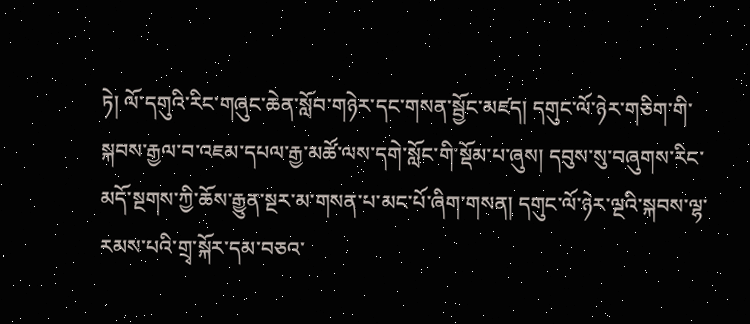ཏེ། ལོ་དགུའི་རིང་གཞུང་ཆེན་སློབ་གཉེར་དང་གསན་སྦྱོང་མཛད། དགུང་ལོ་ཉེར་གཅིག་གི་སྐབས་རྒྱལ་བ་འཇམ་དཔལ་རྒྱ་མཚོ་ལས་དགེ་སློང་གི་སྡོམ་པ་ཞུས། དབུས་སུ་བཞུགས་རིང་མདོ་སྔགས་ཀྱི་ཆོས་རྒྱུན་སྔར་མ་གསན་པ་མང་པོ་ཞིག་གསན། དགུང་ལོ་ཉེར་ལྔའི་སྐབས་ལྷ་རམས་པའི་གྲྭ་སྐོར་དམ་བཅའ་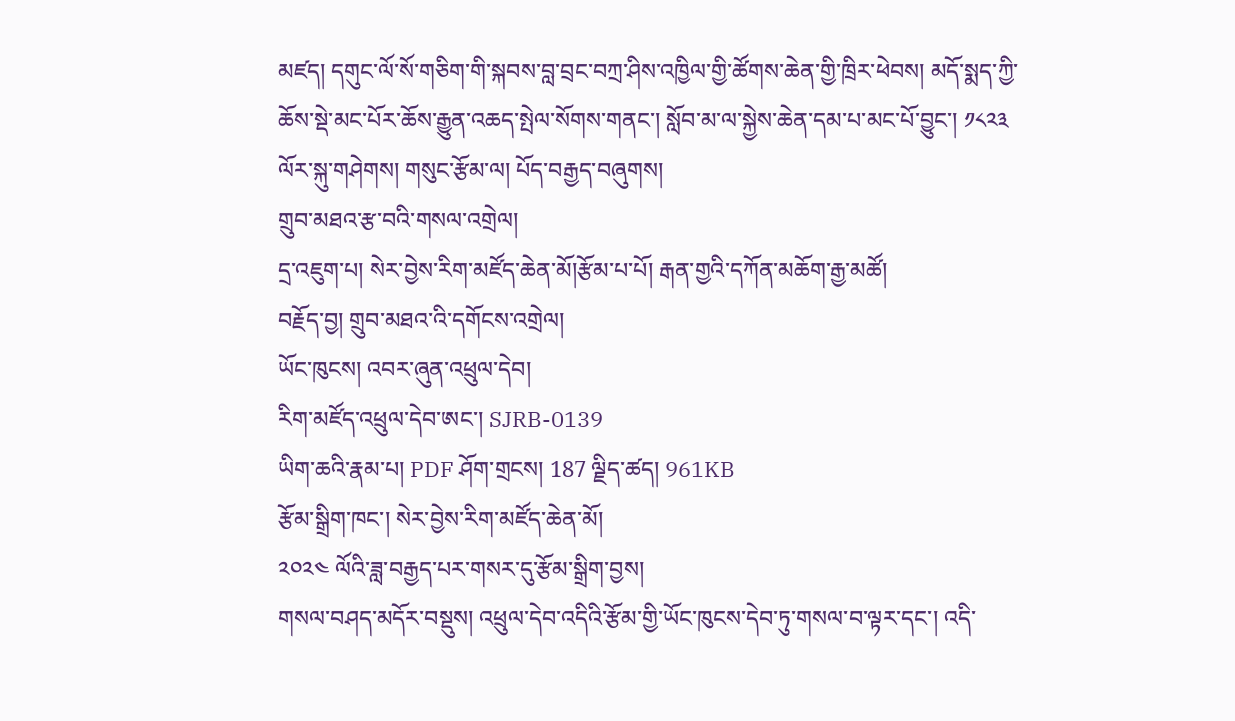མཛད། དགུང་ལོ་སོ་གཅིག་གི་སྐབས་བླ་བྲང་བཀྲ་ཤིས་འཁྱིལ་གྱི་ཚོགས་ཆེན་གྱི་ཁྲིར་ཕེབས། མདོ་སྨད་ཀྱི་ཆོས་སྡེ་མང་པོར་ཆོས་རྒྱུན་འཆད་སྤེལ་སོགས་གནང་། སློབ་མ་ལ་སྐྱེས་ཆེན་དམ་པ་མང་པོ་བྱུང་། ༡༨༢༣ ལོར་སྐུ་གཤེགས། གསུང་རྩོམ་ལ། པོད་བརྒྱད་བཞུགས།
གྲུབ་མཐའ་རྩ་བའི་གསལ་འགྲེལ།
དྲ་འཇུག་པ། སེར་བྱེས་རིག་མཛོད་ཆེན་མོ།རྩོམ་པ་པོ། རྒན་གྱའི་དཀོན་མཆོག་རྒྱ་མཚོ།
བརྗོད་བྱ། གྲུབ་མཐའ་འི་དགོངས་འགྲེལ།
ཡོང་ཁུངས། འབར་ཞུན་འཕྲུལ་དེབ།
རིག་མཛོད་འཕྲུལ་དེབ་ཨང་། SJRB-0139
ཡིག་ཆའི་རྣམ་པ། PDF ཤོག་གྲངས། 187 ལྗིད་ཚད། 961KB
རྩོམ་སྒྲིག་ཁང་། སེར་བྱེས་རིག་མཛོད་ཆེན་མོ།
༢༠༢༤ ལོའི་ཟླ་བརྒྱད་པར་གསར་དུ་རྩོམ་སྒྲིག་བྱས།
གསལ་བཤད་མདོར་བསྡུས། འཕྲུལ་དེབ་འདིའི་རྩོམ་གྱི་ཡོང་ཁུངས་དེབ་ཏུ་གསལ་བ་ལྟར་དང་། འདི་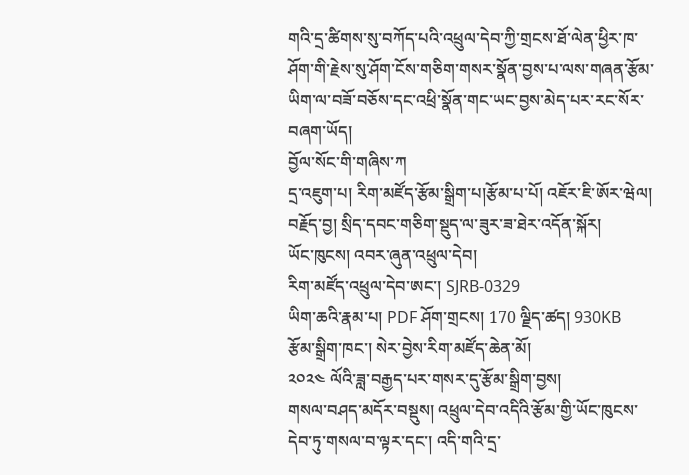གའི་དྲ་ཚིགས་སུ་བཀོད་པའི་འཕྲུལ་དེབ་ཀྱི་གྲངས་ཐོ་ལེན་ཕྱིར་ཁ་ཤོག་གི་རྗེས་སུ་ཤོག་ངོས་གཅིག་གསར་སྣོན་བྱས་པ་ལས་གཞན་རྩོམ་ཡིག་ལ་བཟོ་བཅོས་དང་འཕྲི་སྣོན་གང་ཡང་བྱས་མེད་པར་རང་སོར་བཞག་ཡོད།
བྱོལ་སོང་གི་གཞིས་ཀ
དྲ་འཇུག་པ། རིག་མཛོད་རྩོམ་སྒྲིག་པ།རྩོམ་པ་པོ། འཇོར་ཇི་ཨོར་ཝེལ།
བརྗོད་བྱ། སྲིད་དབང་གཅིག་སྡུད་ལ་ཟུར་ཟ་ཐེར་འདོན་སྐོར།
ཡོང་ཁུངས། འབར་ཞུན་འཕྲུལ་དེབ།
རིག་མཛོད་འཕྲུལ་དེབ་ཨང་། SJRB-0329
ཡིག་ཆའི་རྣམ་པ། PDF ཤོག་གྲངས། 170 ལྗིད་ཚད། 930KB
རྩོམ་སྒྲིག་ཁང་། སེར་བྱེས་རིག་མཛོད་ཆེན་མོ།
༢༠༢༤ ལོའི་ཟླ་བརྒྱད་པར་གསར་དུ་རྩོམ་སྒྲིག་བྱས།
གསལ་བཤད་མདོར་བསྡུས། འཕྲུལ་དེབ་འདིའི་རྩོམ་གྱི་ཡོང་ཁུངས་དེབ་ཏུ་གསལ་བ་ལྟར་དང་། འདི་གའི་དྲ་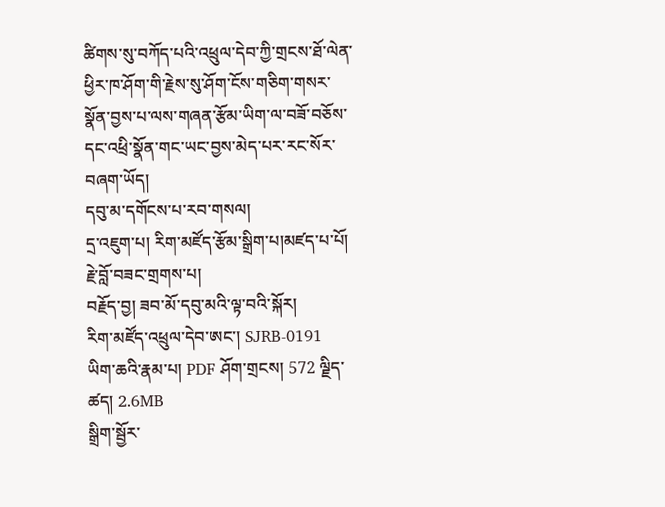ཚིགས་སུ་བཀོད་པའི་འཕྲུལ་དེབ་ཀྱི་གྲངས་ཐོ་ལེན་ཕྱིར་ཁ་ཤོག་གི་རྗེས་སུ་ཤོག་ངོས་གཅིག་གསར་སྣོན་བྱས་པ་ལས་གཞན་རྩོམ་ཡིག་ལ་བཟོ་བཅོས་དང་འཕྲི་སྣོན་གང་ཡང་བྱས་མེད་པར་རང་སོར་བཞག་ཡོད།
དབུ་མ་དགོངས་པ་རབ་གསལ།
དྲ་འཇུག་པ། རིག་མཛོད་རྩོམ་སྒྲིག་པ།མཛད་པ་པོ། རྗེ་བློ་བཟང་གྲགས་པ།
བརྗོད་བྱ། ཟབ་མོ་དབུ་མའི་ལྟ་བའི་སྐོར།
རིག་མཛོད་འཕྲུལ་དེབ་ཨང་། SJRB-0191
ཡིག་ཆའི་རྣམ་པ། PDF ཤོག་གྲངས། 572 ལྗིད་ཚད། 2.6MB
སྒྲིག་སྦྱོར་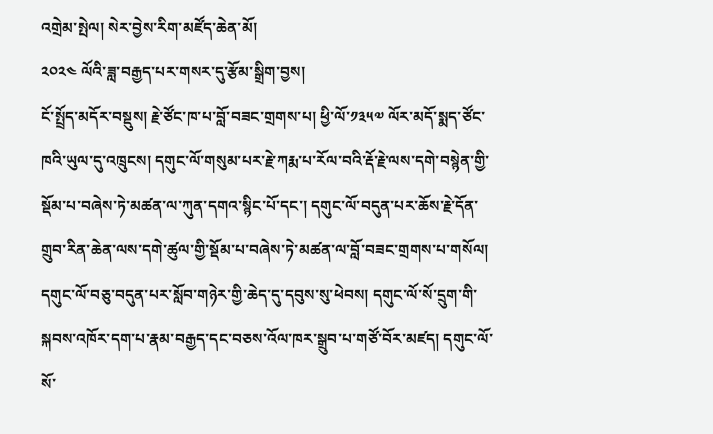འགྲེམ་སྤེལ། སེར་བྱེས་རིག་མཛོད་ཆེན་མོ།
༢༠༢༤ ལོའི་ཟླ་བརྒྱད་པར་གསར་དུ་རྩོམ་སྒྲིག་བྱས།
ངོ་སྤྲོད་མདོར་བསྡུས། རྗེ་ཙོང་ཁ་པ་བློ་བཟང་གྲགས་པ། ཕྱི་ལོ་༡༣༥༧ ལོར་མདོ་སྨད་ཙོང་ཁའི་ཡུལ་དུ་འཁྲུངས། དགུང་ལོ་གསུམ་པར་རྗེ་ཀརྨ་པ་རོལ་བའི་རྡོ་རྗེ་ལས་དགེ་བསྙེན་གྱི་སྡོམ་པ་བཞེས་ཏེ་མཚན་ལ་ཀུན་དགའ་སྙིང་པོ་དང་། དགུང་ལོ་བདུན་པར་ཆོས་རྗེ་དོན་གྲུབ་རིན་ཆེན་ལས་དགེ་ཚུལ་གྱི་སྡོམ་པ་བཞེས་ཏེ་མཚན་ལ་བློ་བཟང་གྲགས་པ་གསོལ། དགུང་ལོ་བཅུ་བདུན་པར་སློབ་གཉེར་གྱི་ཆེད་དུ་དབུས་སུ་ཕེབས། དགུང་ལོ་སོ་དྲུག་གི་སྐབས་འཁོར་དག་པ་རྣམ་བརྒྱད་དང་བཅས་འོལ་ཁར་སྒྲུབ་པ་གཙོ་བོར་མཛད། དགུང་ལོ་སོ་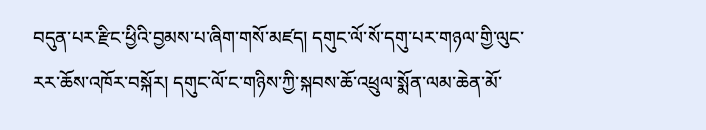བདུན་པར་རྫིང་ཕྱིའི་བྱམས་པ་ཞིག་གསོ་མཛད། དགུང་ལོ་སོ་དགུ་པར་གཉལ་གྱི་ལུང་རར་ཆོས་འཁོར་བསྐོར། དགུང་ལོ་ང་གཉིས་ཀྱི་སྐབས་ཆོ་འཕྲུལ་སྨོན་ལམ་ཆེན་མོ་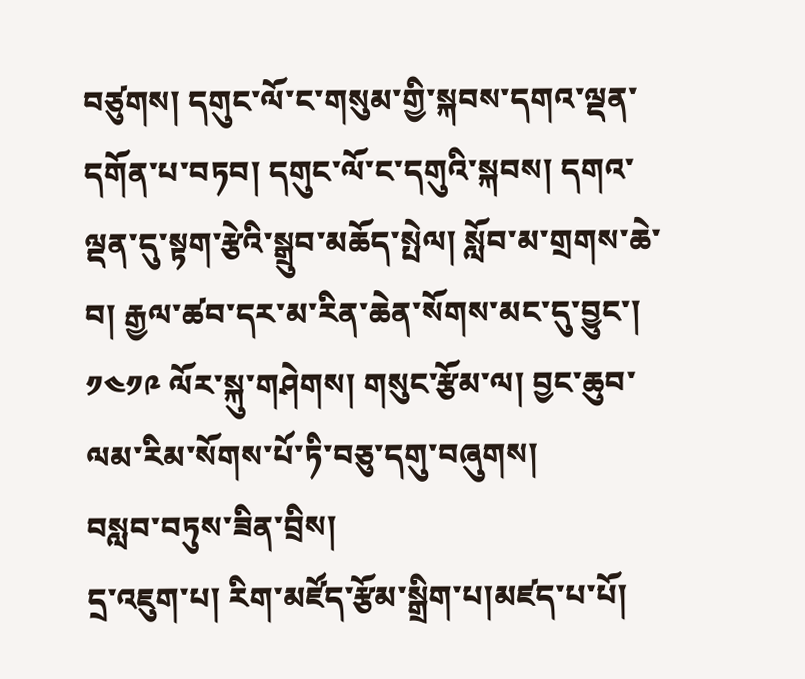བཙུགས། དགུང་ལོ་ང་གསུམ་གྱི་སྐབས་དགའ་ལྡན་དགོན་པ་བཏབ། དགུང་ལོ་ང་དགུའི་སྐབས། དགའ་ལྡན་དུ་སྟག་རྩེའི་སྒྲུབ་མཆོད་སྤེལ། སློབ་མ་གྲགས་ཆེ་བ། རྒྱལ་ཚབ་དར་མ་རིན་ཆེན་སོགས་མང་དུ་བྱུང་། ༡༤༡༩ ལོར་སྐུ་གཤེགས། གསུང་རྩོམ་ལ། བྱང་ཆུབ་ལམ་རིམ་སོགས་པོ་ཏི་བཅུ་དགུ་བཞུགས།
བསླབ་བཏུས་ཟིན་བྲིས།
དྲ་འཇུག་པ། རིག་མཛོད་རྩོམ་སྒྲིག་པ།མཛད་པ་པོ།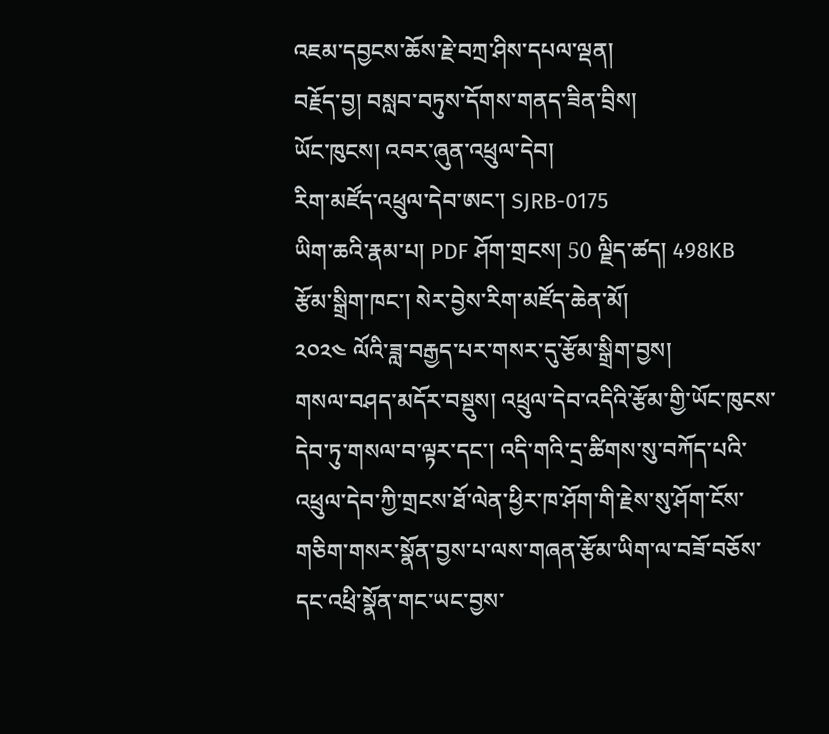འཇམ་དབྱངས་ཆོས་རྗེ་བཀྲ་ཤིས་དཔལ་ལྡན།
བརྗོད་བྱ། བསླབ་བཏུས་དོགས་གནད་ཟིན་བྲིས།
ཡོང་ཁུངས། འབར་ཞུན་འཕྲུལ་དེབ།
རིག་མཛོད་འཕྲུལ་དེབ་ཨང་། SJRB-0175
ཡིག་ཆའི་རྣམ་པ། PDF ཤོག་གྲངས། 50 ལྗིད་ཚད། 498KB
རྩོམ་སྒྲིག་ཁང་། སེར་བྱེས་རིག་མཛོད་ཆེན་མོ།
༢༠༢༤ ལོའི་ཟླ་བརྒྱད་པར་གསར་དུ་རྩོམ་སྒྲིག་བྱས།
གསལ་བཤད་མདོར་བསྡུས། འཕྲུལ་དེབ་འདིའི་རྩོམ་གྱི་ཡོང་ཁུངས་དེབ་ཏུ་གསལ་བ་ལྟར་དང་། འདི་གའི་དྲ་ཚིགས་སུ་བཀོད་པའི་འཕྲུལ་དེབ་ཀྱི་གྲངས་ཐོ་ལེན་ཕྱིར་ཁ་ཤོག་གི་རྗེས་སུ་ཤོག་ངོས་གཅིག་གསར་སྣོན་བྱས་པ་ལས་གཞན་རྩོམ་ཡིག་ལ་བཟོ་བཅོས་དང་འཕྲི་སྣོན་གང་ཡང་བྱས་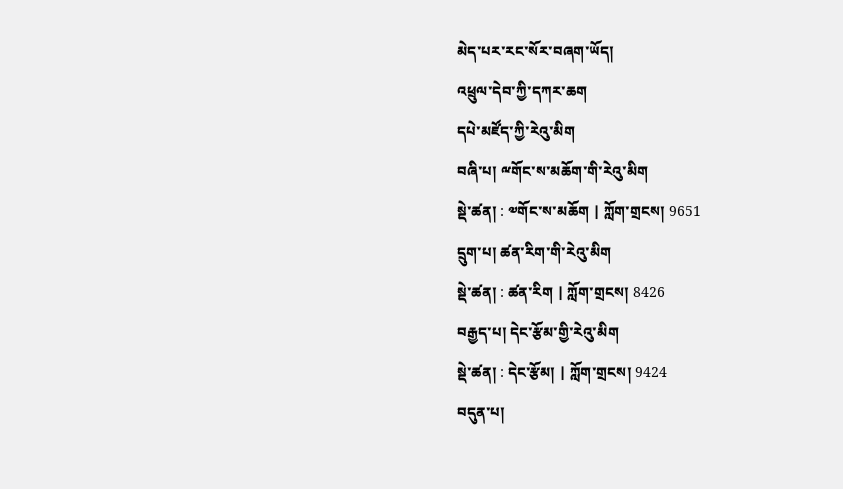མེད་པར་རང་སོར་བཞག་ཡོད།
འཕྲུལ་དེབ་ཀྱི་དཀར་ཆག
དཔེ་མཛོད་ཀྱི་རེའུ་མིག
བཞི་པ། ྋགོང་ས་མཆོག་གི་རེའུ་མིག
སྡེ་ཚན། : ༧གོང་ས་མཆོག | ཀློག་གྲངས། 9651
དྲུག་པ། ཚན་རིག་གི་རེའུ་མིག
སྡེ་ཚན། : ཚན་རིག | ཀློག་གྲངས། 8426
བརྒྱད་པ། དེང་རྩོམ་གྱི་རེའུ་མིག
སྡེ་ཚན། : དེང་རྩོམ། | ཀློག་གྲངས། 9424
བདུན་པ།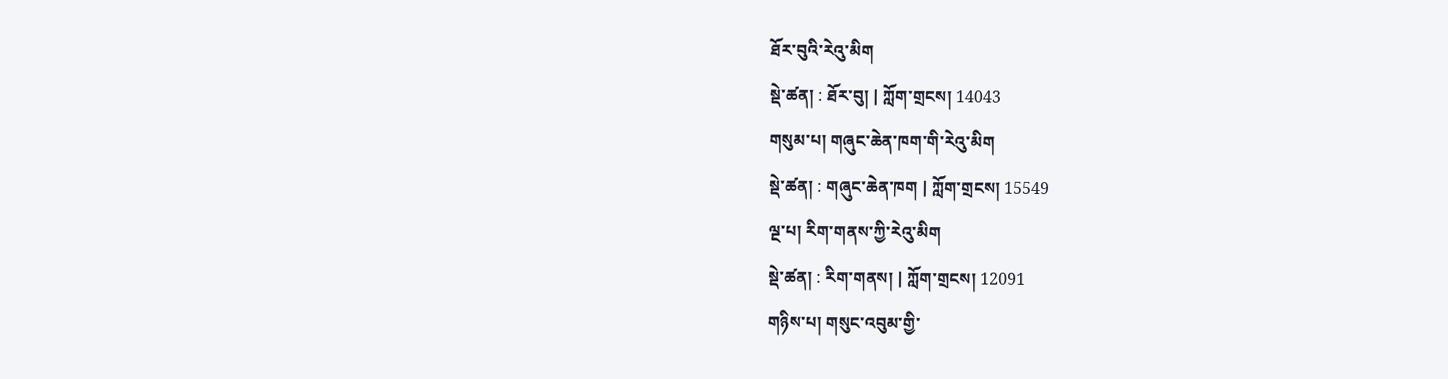ཐོར་བུའི་རེའུ་མིག
སྡེ་ཚན། : ཐོར་བུ། | ཀློག་གྲངས། 14043
གསུམ་པ། གཞུང་ཆེན་ཁག་གི་རེའུ་མིག
སྡེ་ཚན། : གཞུང་ཆེན་ཁག | ཀློག་གྲངས། 15549
ལྔ་པ། རིག་གནས་ཀྱི་རེའུ་མིག
སྡེ་ཚན། : རིག་གནས། | ཀློག་གྲངས། 12091
གཉིས་པ། གསུང་འབུམ་གྱི་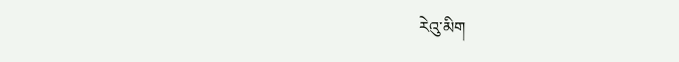རེའུ་མིག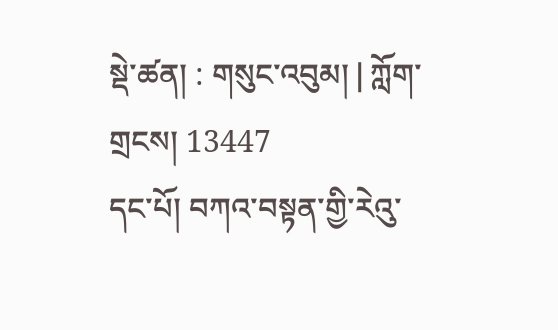སྡེ་ཚན། : གསུང་འབུམ། | ཀློག་གྲངས། 13447
དང་པོ། བཀའ་བསྟན་གྱི་རེའུ་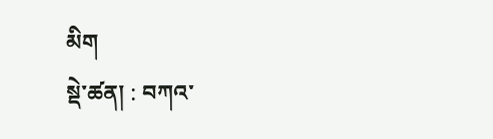མིག
སྡེ་ཚན། : བཀའ་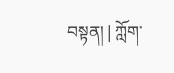བསྟན། | ཀློག་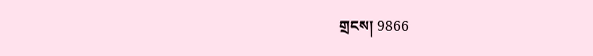གྲངས། 9866